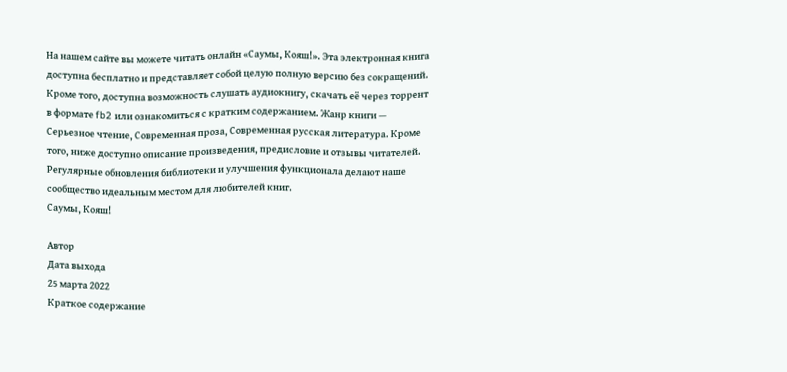На нашем сайте вы можете читать онлайн «Саумы, Кояш!». Эта электронная книга доступна бесплатно и представляет собой целую полную версию без сокращений. Кроме того, доступна возможность слушать аудиокнигу, скачать её через торрент в формате fb2 или ознакомиться с кратким содержанием. Жанр книги — Серьезное чтение, Современная проза, Современная русская литература. Кроме того, ниже доступно описание произведения, предисловие и отзывы читателей. Регулярные обновления библиотеки и улучшения функционала делают наше сообщество идеальным местом для любителей книг.
Саумы, Кояш!

Автор
Дата выхода
25 марта 2022
Краткое содержание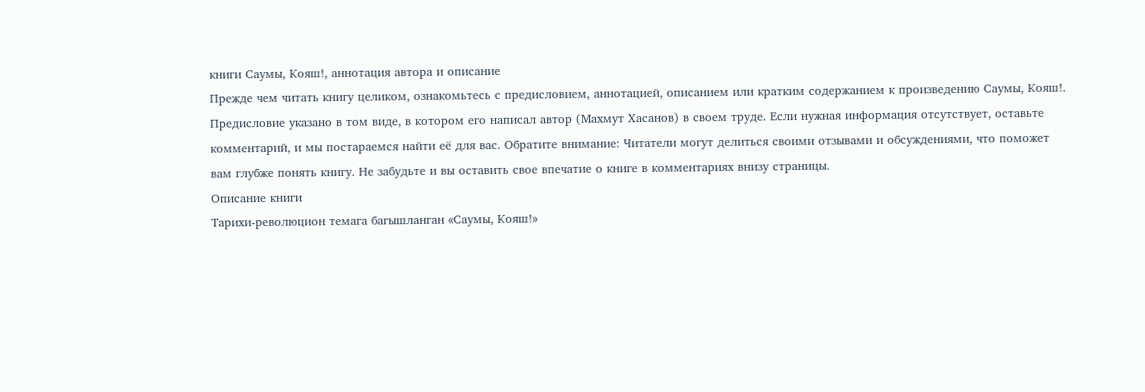книги Саумы, Кояш!, аннотация автора и описание
Прежде чем читать книгу целиком, ознакомьтесь с предисловием, аннотацией, описанием или кратким содержанием к произведению Саумы, Кояш!. Предисловие указано в том виде, в котором его написал автор (Махмут Хасанов) в своем труде. Если нужная информация отсутствует, оставьте комментарий, и мы постараемся найти её для вас. Обратите внимание: Читатели могут делиться своими отзывами и обсуждениями, что поможет вам глубже понять книгу. Не забудьте и вы оставить свое впечатие о книге в комментариях внизу страницы.
Описание книги
Тарихи-революцион темага багышланган «Саумы, Кояш!»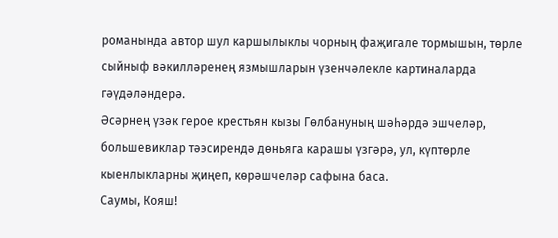романында автор шул каршылыклы чорның фаҗигале тормышын, төрле сыйныф вәкилләренең язмышларын үзенчәлекле картиналарда гәүдәләндерә.
Әсәрнең үзәк герое крестьян кызы Гөлбануның шәһәрдә эшчеләр, большевиклар тәэсирендә дөньяга карашы үзгәрә, ул, күптөрле кыенлыкларны җиңеп, көрәшчеләр сафына баса.
Саумы, Кояш!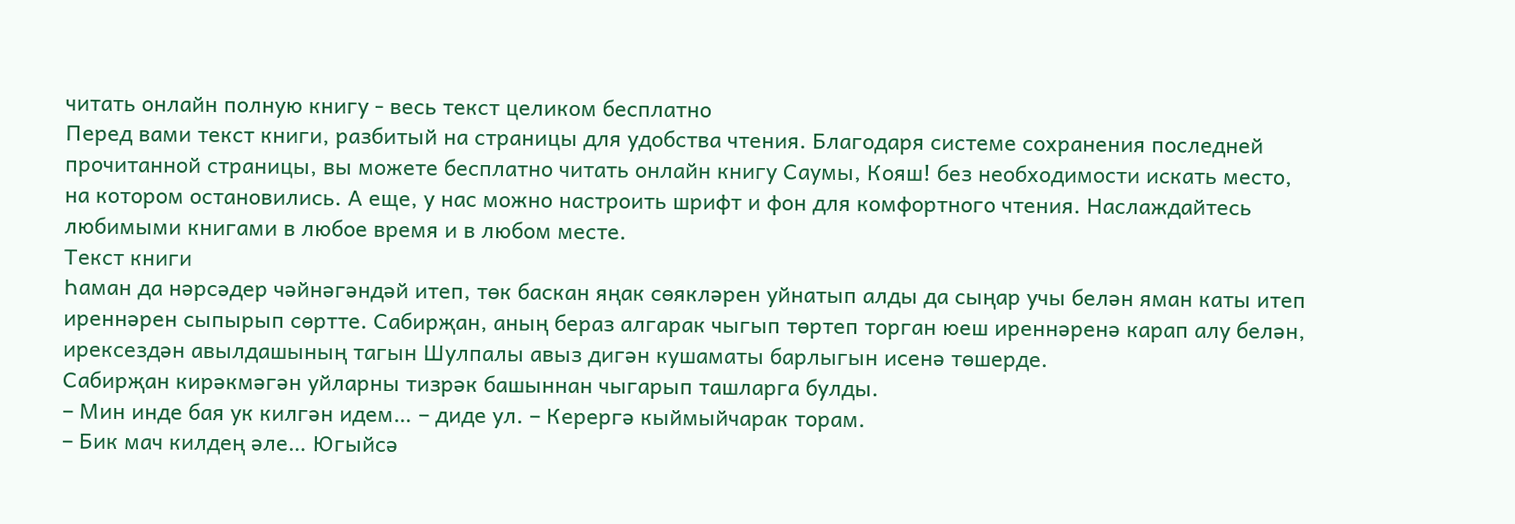читать онлайн полную книгу - весь текст целиком бесплатно
Перед вами текст книги, разбитый на страницы для удобства чтения. Благодаря системе сохранения последней прочитанной страницы, вы можете бесплатно читать онлайн книгу Саумы, Кояш! без необходимости искать место, на котором остановились. А еще, у нас можно настроить шрифт и фон для комфортного чтения. Наслаждайтесь любимыми книгами в любое время и в любом месте.
Текст книги
Һаман да нәрсәдер чәйнәгәндәй итеп, төк баскан яңак сөякләрен уйнатып алды да сыңар учы белән яман каты итеп иреннәрен сыпырып сөртте. Сабирҗан, аның бераз алгарак чыгып төртеп торган юеш иреннәренә карап алу белән, ирексездән авылдашының тагын Шулпалы авыз дигән кушаматы барлыгын исенә төшерде.
Сабирҗан кирәкмәгән уйларны тизрәк башыннан чыгарып ташларга булды.
– Мин инде бая ук килгән идем… – диде ул. – Керергә кыймыйчарак торам.
– Бик мач килдең әле… Югыйсә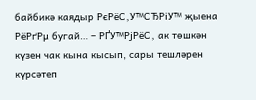байбикә каядыр РєРёС‚У™СЂРіУ™ җыена РёРґРµ бугай… – РҐУ™РјРёС‚ ак төшкән күзен чак кына кысып, сары тешләрен күрсәтеп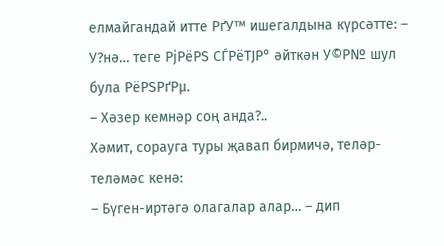елмайгандай итте РґУ™ ишегалдына күрсәтте: – У?нә… теге РјРёРЅ СЃРёТЈР° әйткән У©Р№ шул була РёРЅРґРµ.
– Хәзер кемнәр соң анда?..
Хәмит, сорауга туры җавап бирмичә, теләр-теләмәс кенә:
– Бүген-иртәгә олагалар алар… – дип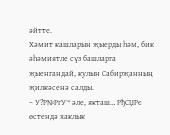әйтте.
Хәмит кашларын җыерды һәм, бик әһәмиятле сүз башларга җыенгандай, кулын Сабирҗанның җилкәсенә салды.
– У?Р№РґУ™ әле, якташ… РђСЏРє өстендә хаклык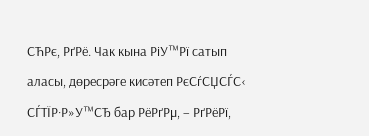СЋРє, РґРё. Чак кына РіУ™Рї сатып аласы, дөресрәге кисәтеп РєСѓСЏСЃС‹ СЃТЇР·Р»У™СЂ бар РёРґРµ, – РґРёРї,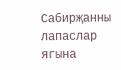Сабирҗанны лапаслар ягына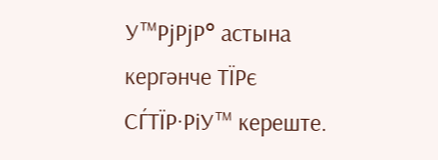У™РјРјР° астына кергәнче ТЇРє СЃТЇР·РіУ™ кереште.